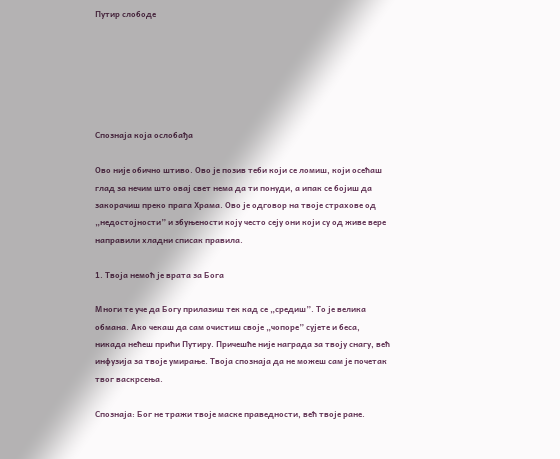Путир слободе






Спознаја која ослобађа

Ово није обично штиво. Ово је позив теби који се ломиш, који осећаш глад за нечим што овај свет нема да ти понуди, а ипак се бојиш да закорачиш преко прага Храма. Ово је одговор на твоје страхове од „недостојности” и збуњености коју често сеју они који су од живе вере направили хладни списак правила.

1. Твоја немоћ је врата за Бога

Многи те уче да Богу прилазиш тек кад се „средиш”. То је велика обмана. Ако чекаш да сам очистиш своје „чопоре” сујете и беса, никада нећеш прићи Путиру. Причешће није награда за твоју снагу, већ инфузија за твоје умирање. Твоја спознаја да не можеш сам је почетак твог васкрсења.

Спознаја: Бог не тражи твоје маске праведности, већ твоје ране.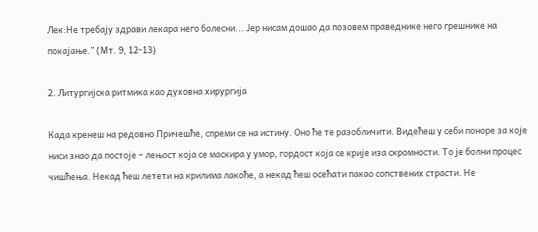Лек:Не требају здрави лекара него болесни... Јер нисам дошао да позовем праведнике него грешнике на покајање.” (Мт. 9, 12-13)

2. Литургијска ритмика као духовна хирургија

Када кренеш на редовно Причешће, спреми се на истину. Оно ће те разобличити. Видећеш у себи поноре за које ниси знао да постоје – лењост која се маскира у умор, гордост која се крије иза скромности. То је болни процес чишћења. Некад ћеш летети на крилима лакоће, а некад ћеш осећати пакао сопствених страсти. Не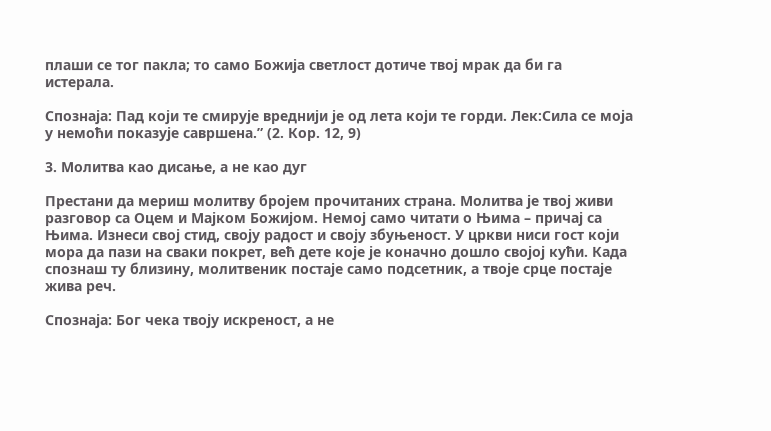плаши се тог пакла; то само Божија светлост дотиче твој мрак да би га истерала.

Спознаја: Пад који те смирује вреднији је од лета који те горди. Лек:Сила се моја у немоћи показује савршена.” (2. Кор. 12, 9)

3. Молитва као дисање, а не као дуг

Престани да мериш молитву бројем прочитаних страна. Молитва је твој живи разговор са Оцем и Мајком Божијом. Немој само читати о Њима – причај са Њима. Изнеси свој стид, своју радост и своју збуњеност. У цркви ниси гост који мора да пази на сваки покрет, већ дете које је коначно дошло својој кући. Када спознаш ту близину, молитвеник постаје само подсетник, а твоје срце постаје жива реч.

Спознаја: Бог чека твоју искреност, а не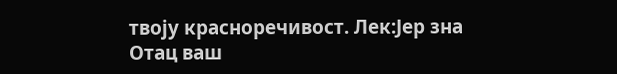твоју красноречивост. Лек:Јер зна Отац ваш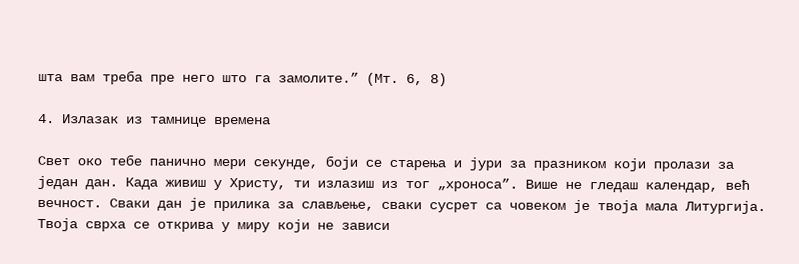шта вам треба пре него што га замолите.” (Мт. 6, 8)

4. Излазак из тамнице времена

Свет око тебе панично мери секунде, боји се старења и јури за празником који пролази за један дан. Када живиш у Христу, ти излазиш из тог „хроноса”. Више не гледаш календар, већ вечност. Сваки дан је прилика за слављење, сваки сусрет са човеком је твоја мала Литургија. Твоја сврха се открива у миру који не зависи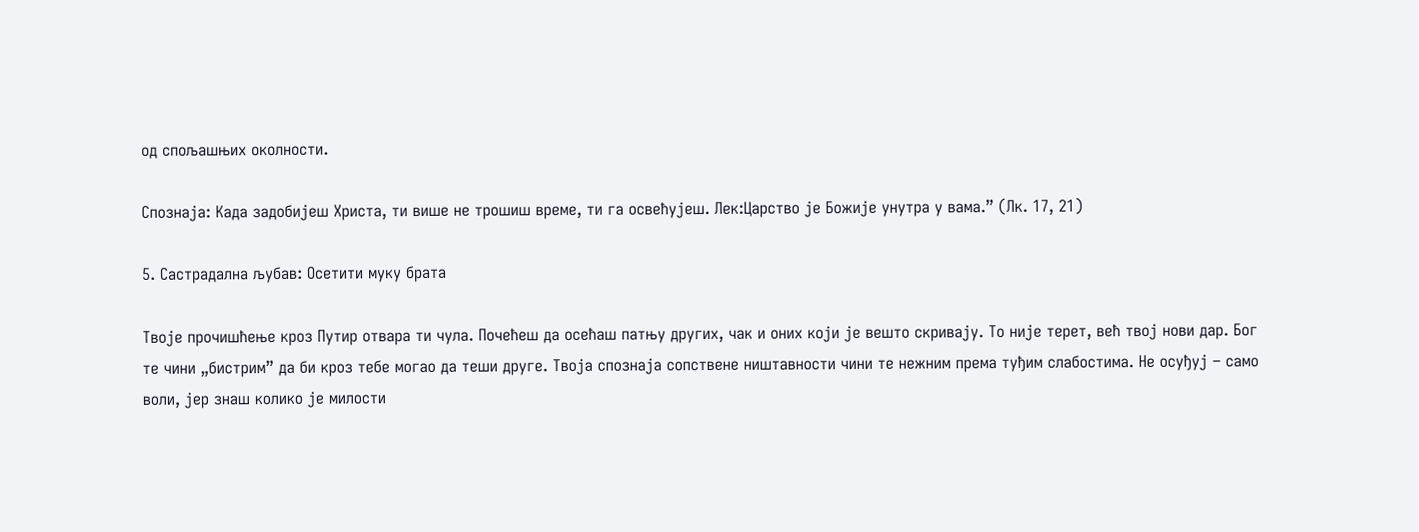од спољашњих околности.

Спознаја: Када задобијеш Христа, ти више не трошиш време, ти га освећујеш. Лек:Царство је Божије унутра у вама.” (Лк. 17, 21)

5. Састрадална љубав: Осетити муку брата

Твоје прочишћење кроз Путир отвара ти чула. Почећеш да осећаш патњу других, чак и оних који је вешто скривају. То није терет, већ твој нови дар. Бог те чини „бистрим” да би кроз тебе могао да теши друге. Твоја спознаја сопствене ништавности чини те нежним према туђим слабостима. Не осуђуј – само воли, јер знаш колико је милости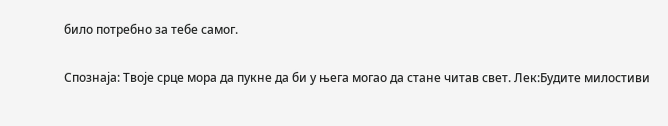било потребно за тебе самог.

Спознаја: Твоје срце мора да пукне да би у њега могао да стане читав свет. Лек:Будите милостиви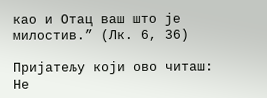као и Отац ваш што је милостив.” (Лк. 6, 36)

Пријатељу који ово читаш: Не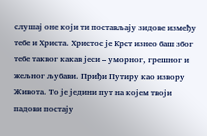слушај оне који ти постављају зидове између тебе и Христа. Христос је Крст изнео баш због тебе таквог какав јеси – уморног, грешног и жељног љубави. Приђи Путиру као извору Живота. То је једини пут на којем твоји падови постају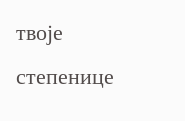твоје степенице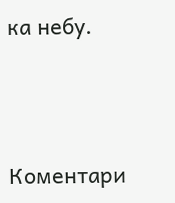ка небу.



Коментари